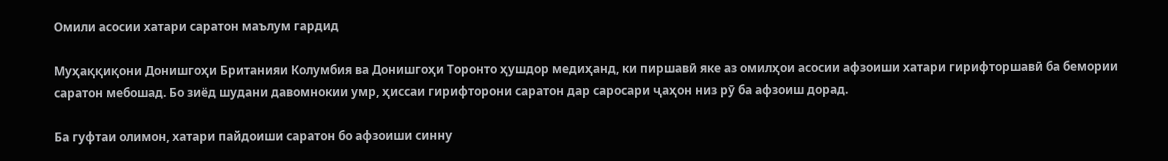Омили асосии хатари саратон маълум гардид

Муҳаққиқони Донишгоҳи Британияи Колумбия ва Донишгоҳи Торонто ҳушдор медиҳанд, ки пиршавӣ яке аз омилҳои асосии афзоиши хатари гирифторшавӣ ба бемории саратон мебошад. Бо зиёд шудани давомнокии умр, ҳиссаи гирифторони саратон дар саросари ҷаҳон низ рӯ ба афзоиш дорад.

Ба гуфтаи олимон, хатари пайдоиши саратон бо афзоиши синну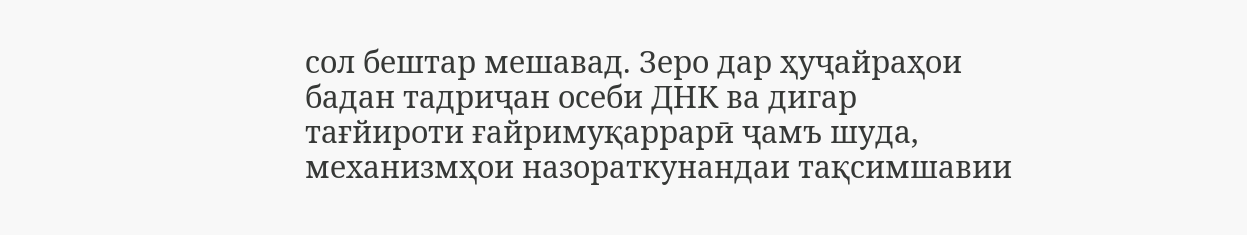сол бештар мешавад. Зеро дар ҳуҷайраҳои бадан тадриҷан осеби ДНК ва дигар тағйироти ғайримуқаррарӣ ҷамъ шуда, механизмҳои назораткунандаи тақсимшавии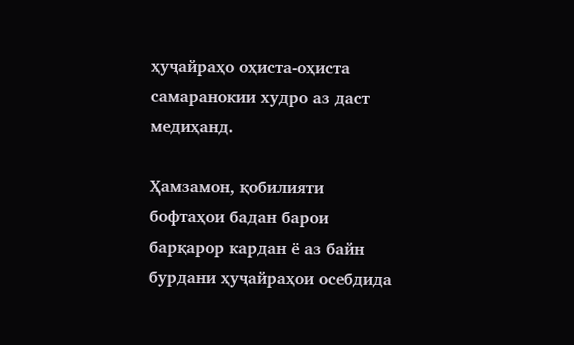ҳуҷайраҳо оҳиста-оҳиста самаранокии худро аз даст медиҳанд.

Ҳамзамон, қобилияти бофтаҳои бадан барои барқарор кардан ё аз байн бурдани ҳуҷайраҳои осебдида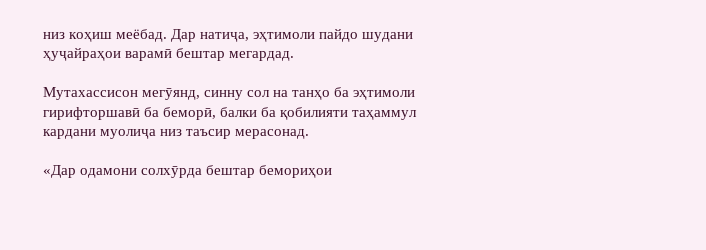низ коҳиш меёбад. Дар натиҷа, эҳтимоли пайдо шудани ҳуҷайраҳои варамӣ бештар мегардад.

Мутахассисон мегӯянд, синну сол на танҳо ба эҳтимоли гирифторшавӣ ба беморӣ, балки ба қобилияти таҳаммул кардани муолиҷа низ таъсир мерасонад.

«Дар одамони солхӯрда бештар бемориҳои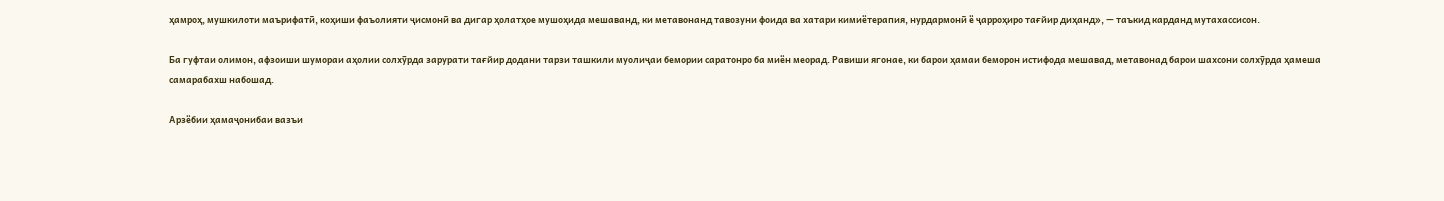ҳамроҳ, мушкилоти маърифатӣ, коҳиши фаъолияти ҷисмонӣ ва дигар ҳолатҳое мушоҳида мешаванд, ки метавонанд тавозуни фоида ва хатари кимиётерапия, нурдармонӣ ё ҷарроҳиро тағйир диҳанд», — таъкид карданд мутахассисон.

Ба гуфтаи олимон, афзоиши шумораи аҳолии солхӯрда зарурати тағйир додани тарзи ташкили муолиҷаи бемории саратонро ба миён меорад. Равиши ягонае, ки барои ҳамаи беморон истифода мешавад, метавонад барои шахсони солхӯрда ҳамеша самарабахш набошад.

Арзёбии ҳамаҷонибаи вазъи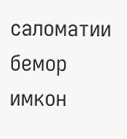саломатии бемор имкон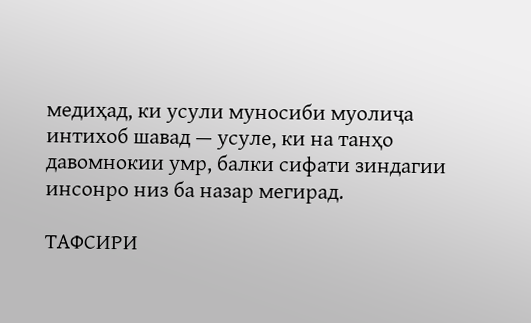медиҳад, ки усули муносиби муолиҷа интихоб шавад — усуле, ки на танҳо давомнокии умр, балки сифати зиндагии инсонро низ ба назар мегирад.

ТАФСИРИ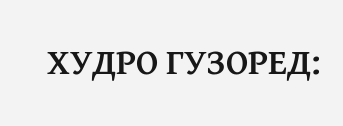ХУДРО ГУЗОРЕД: